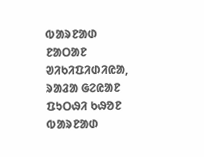ᱵᱟᱨᱱᱟᱰ ᱱᱟᱛᱟᱱ
ᱣᱤᱠᱤᱯᱤᱰᱤᱭᱟ, ᱨᱟᱲᱟ ᱜᱮᱭᱟᱱ ᱯᱩᱛᱷᱤ ᱠᱷᱚᱱ
ᱵᱟᱨᱱᱟᱰ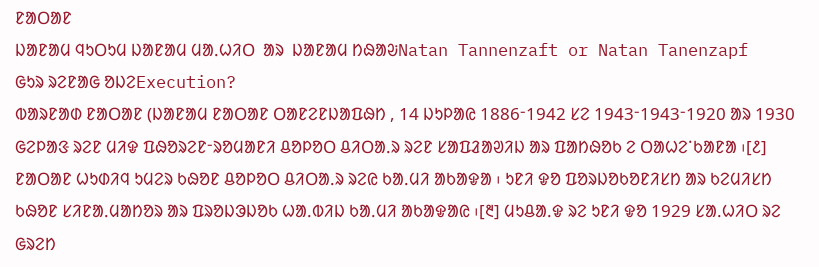ᱱᱟᱛᱟᱱ
ᱡᱟᱱᱟᱢ ᱧᱩᱛᱩᱢ ᱡᱟᱱᱟᱢ ᱢᱟᱹᱦᱤᱛ  ᱟᱨ  ᱡᱟᱱᱟᱢ ᱴᱷᱟᱶNatan Tannenzaft or Natan Tanenzapf
ᱜᱩᱨ ᱨᱮᱱᱟᱜ ᱚᱡᱮExecution?
ᱵᱟᱨᱱᱟᱰ ᱱᱟᱛᱟᱱ (ᱡᱟᱱᱟᱢ ᱱᱟᱛᱟᱱ ᱛᱟᱱᱮᱱᱡᱟᱯᱷᱴ , 14 ᱡᱩᱞᱟᱭ 1886ᱼ1942 ᱥᱮ 1943ᱼ1943ᱼ1920 ᱟᱨ 1930 ᱜᱮᱞᱟᱝ ᱨᱮᱱ ᱢᱤᱫ ᱯᱷᱚᱨᱮᱱᱼᱨᱚᱢᱟᱱᱤ ᱪᱚᱞᱚᱛ ᱪᱤᱛᱟᱹᱨ ᱨᱮᱱ ᱥᱟᱯᱲᱟᱣᱤᱡ ᱟᱨ ᱯᱟᱴᱷᱚᱠ ᱮ ᱛᱟᱦᱮᱸᱠᱟᱱᱟ ᱾[᱒]
ᱱᱟᱛᱟᱱ ᱦᱩᱰᱤᱧ ᱩᱢᱮᱨ ᱠᱷᱚᱱ ᱪᱚᱞᱚᱛ ᱪᱤᱛᱟᱹᱨ ᱨᱮᱭ ᱠᱟᱹᱢᱤ ᱟᱠᱟᱫᱟ ᱾ ᱩᱱᱤ ᱫᱚ ᱯᱚᱨᱡᱚᱠᱚᱱᱤᱥᱴ ᱟᱨ ᱠᱮᱢᱤᱥᱴ ᱠᱷᱚᱱ ᱥᱤᱱᱟᱹᱢᱟᱴᱚᱨ ᱟᱨ ᱯᱨᱚᱡᱳᱡᱚᱠ ᱦᱟᱹᱵᱤᱡ ᱠᱟᱹᱢᱤ ᱟᱠᱟᱫᱟᱭ ᱾[᱓] ᱢᱩᱪᱟᱹᱫ ᱨᱮ ᱩᱱᱤ ᱫᱚ 1929 ᱥᱟᱹᱦᱤᱛ ᱨᱮ ᱜᱨᱮᱴ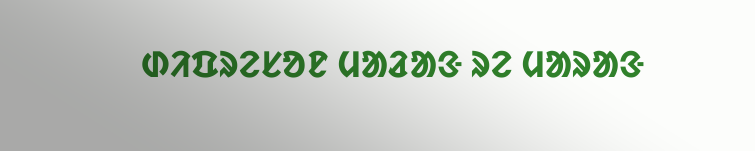ᱰᱤᱯᱨᱮᱥᱚᱱ ᱢᱟᱲᱟᱝ ᱨᱮ ᱢᱟᱨᱟᱝ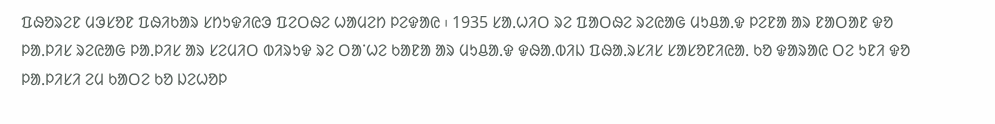ᱯᱷᱚᱨᱮᱱ ᱢᱳᱥᱚᱱ ᱯᱷᱤᱠᱟᱨ ᱥᱴᱩᱫᱤᱭᱳ ᱯᱮᱛᱷᱮ ᱦᱟᱢᱮᱴ ᱞᱮᱫᱟᱭ ᱾ 1935 ᱥᱟᱹᱦᱤᱛ ᱨᱮ ᱯᱟᱛᱷᱮ ᱨᱮᱭᱟᱜ ᱢᱩᱪᱟᱹᱫ ᱞᱮᱱᱟ ᱟᱨ ᱱᱟᱛᱟᱱ ᱫᱚ ᱞᱟᱹᱞᱤᱥ ᱨᱮᱭᱟᱜ ᱞᱟᱹᱞᱤᱥ ᱟᱨ ᱥᱮᱢᱤᱛ ᱵᱤᱨᱩᱫ ᱨᱮ ᱛᱟᱸᱦᱮ ᱠᱟᱱᱟ ᱟᱨ ᱢᱩᱪᱟᱹᱫ ᱫᱷᱟᱹᱵᱤᱡ ᱯᱷᱟᱹᱨᱥᱤᱥ ᱥᱟᱥᱚᱱᱤᱭᱟᱹ ᱠᱚ ᱫᱟᱨᱟᱭ ᱛᱮ ᱩᱱᱤ ᱫᱚ ᱞᱟᱹᱞᱤᱥᱤ ᱮᱢ ᱠᱟᱛᱮ ᱠᱚ ᱡᱮᱦᱚᱞ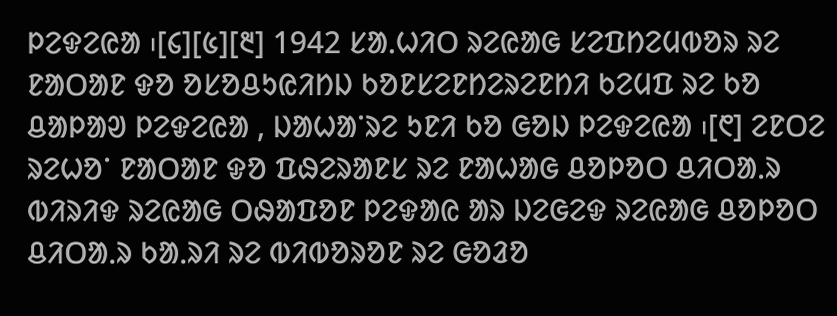ᱞᱮᱫᱮᱭᱟ ᱾[᱔][᱕][᱓] 1942 ᱥᱟᱹᱦᱤᱛ ᱨᱮᱭᱟᱜ ᱥᱮᱯᱴᱮᱢᱵᱚᱨ ᱨᱮ ᱱᱟᱛᱟᱱ ᱫᱚ ᱚᱥᱚᱪᱩᱭᱤᱴᱡ ᱠᱚᱱᱥᱮᱱᱴᱮᱨᱮᱱᱴᱤ ᱠᱮᱢᱯ ᱨᱮ ᱠᱚ ᱪᱟᱞᱟᱣ ᱞᱮᱫᱮᱭᱟ , ᱡᱟᱦᱟᱸᱨᱮ ᱩᱱᱤ ᱠᱚ ᱜᱚᱡ ᱞᱮᱫᱮᱭᱟ ᱾[᱖] ᱮᱱᱛᱮ ᱨᱮᱦᱚᱸ ᱱᱟᱛᱟᱱ ᱫᱚ ᱯᱷᱮᱨᱟᱱᱥ ᱨᱮ ᱱᱟᱦᱟᱜ ᱪᱚᱞᱚᱛ ᱪᱤᱛᱟᱹᱨ ᱵᱤᱨᱤᱫ ᱨᱮᱭᱟᱜ ᱛᱷᱟᱯᱚᱱ ᱞᱮᱫᱟᱭ ᱟᱨ ᱡᱮᱜᱮᱫ ᱨᱮᱭᱟᱜ ᱪᱚᱞᱚᱛ ᱪᱤᱛᱟᱹᱨ ᱠᱟᱹᱨᱤ ᱨᱮ ᱵᱤᱵᱚᱨᱚᱱ ᱨᱮ ᱜᱚᱲᱚ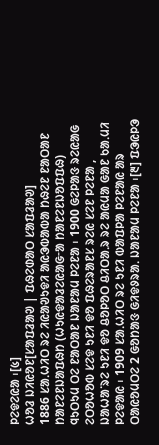ᱞᱮᱫᱮᱭᱟ ᱾[᱕]
ᱦᱚᱲ ᱡᱤᱭᱚᱱ[ᱥᱟᱯᱲᱟᱣ | ᱯᱷᱮᱰᱟᱛ ᱥᱟᱯᱲᱟᱣ]
1886 ᱥᱟᱹᱦᱤᱛ ᱨᱮ ᱤᱭᱟᱣᱩᱫᱤ ᱟᱭᱳᱵᱟᱵᱟ ᱴᱷᱮᱱ ᱱᱟᱛᱟᱱ ᱴᱟᱱᱮᱱᱡᱟᱯᱷᱴ (ᱦᱩᱭᱫᱟᱲᱮᱭᱟᱜᱼᱟ ᱴᱟᱱᱮᱱᱡᱚᱯᱯᱷ) ᱧᱩᱛᱩᱢ ᱛᱮ ᱱᱟᱛᱟᱱ ᱡᱟᱱᱟᱢ ᱞᱮᱱᱟ ᱾ 1900 ᱜᱮᱞᱟᱝ ᱨᱮᱭᱟᱜ ᱮᱛᱚᱦᱚᱵ ᱥᱮᱫ ᱩᱱᱤ ᱫᱚ ᱯᱷᱮᱨᱟᱱᱥ ᱨᱮᱭ ᱥᱮᱱ ᱞᱮᱱᱟ , ᱡᱟᱦᱟᱸᱨᱮ ᱩᱱᱤ ᱫᱚ ᱪᱚᱞᱚᱛ ᱪᱤᱛᱟᱹᱨ ᱨᱮ ᱟᱭᱢᱟ ᱜᱟᱱ ᱠᱟᱹᱢᱤ ᱞᱮᱫᱟᱭ ᱾ 1909 ᱥᱟᱹᱦᱤᱛ ᱨᱮ ᱩᱱᱤ ᱵᱟᱯᱞᱟ ᱞᱮᱱᱟᱭ ᱟᱨ ᱛᱟᱭᱚᱢᱛᱮ 2 ᱜᱚᱴᱟᱝ ᱜᱤᱫᱽᱨᱟᱹ ᱡᱟᱱᱟᱢ ᱞᱮᱱᱟ ᱾[᱓] ᱯᱳᱭᱞᱳ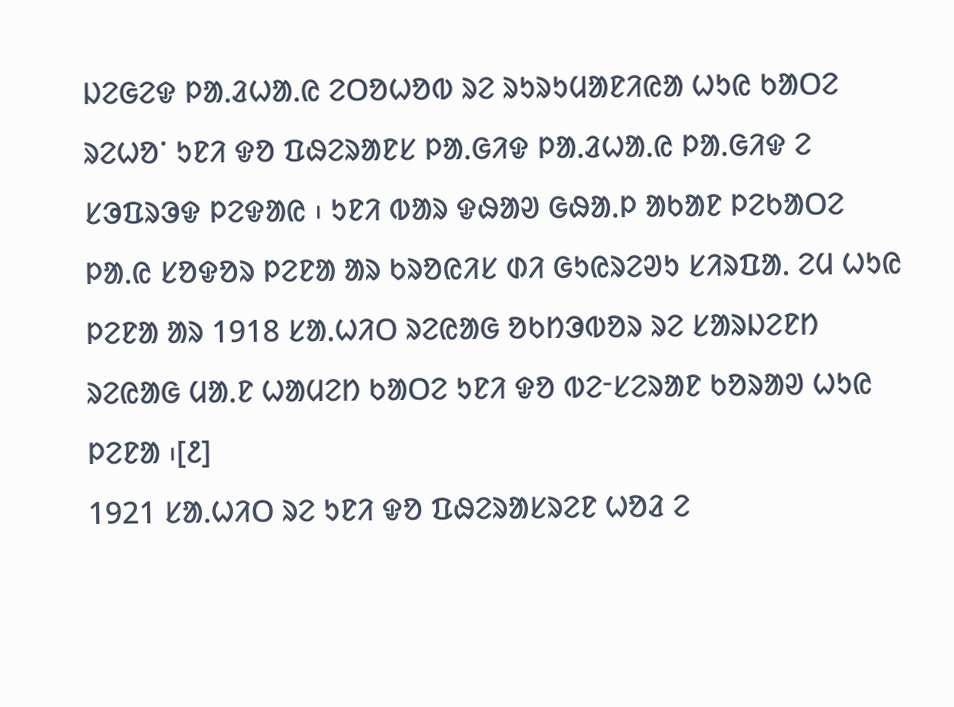ᱡᱮᱜᱮᱫ ᱞᱟᱹᱲᱦᱟᱹᱭ ᱮᱛᱚᱦᱚᱵ ᱨᱮ ᱨᱩᱨᱩᱢᱟᱱᱤᱭᱟ ᱦᱩᱭ ᱠᱟᱛᱮ ᱨᱮᱦᱚᱸ ᱩᱱᱤ ᱫᱚ ᱯᱷᱮᱨᱟᱱᱥ ᱞᱟᱹᱜᱤᱫ ᱞᱟᱹᱲᱦᱟᱹᱭ ᱞᱟᱹᱜᱤᱫ ᱮ ᱥᱳᱯᱨᱳᱫ ᱞᱮᱫᱟᱭ ᱾ ᱩᱱᱤ ᱵᱟᱨ ᱫᱷᱟᱣ ᱜᱷᱟᱹᱞ ᱟᱠᱟᱱ ᱞᱮᱠᱟᱛᱮ ᱞᱟᱹᱭ ᱥᱚᱫᱚᱨ ᱞᱮᱱᱟ ᱟᱨ ᱠᱨᱚᱭᱤᱥ ᱰᱤ ᱜᱩᱭᱨᱮᱣᱩ ᱥᱤᱨᱯᱟᱹ ᱮᱢ ᱦᱩᱭ ᱞᱮᱱᱟ ᱟᱨ 1918 ᱥᱟᱹᱦᱤᱛ ᱨᱮᱭᱟᱜ ᱚᱠᱴᱳᱵᱚᱨ ᱨᱮ ᱥᱟᱨᱡᱮᱱᱴ ᱨᱮᱭᱟᱜ ᱢᱟᱹᱱ ᱦᱟᱢᱮᱴ ᱠᱟᱛᱮ ᱩᱱᱤ ᱫᱚ ᱵᱮᱼᱥᱮᱨᱟᱱ ᱠᱚᱨᱟᱣ ᱦᱩᱭ ᱞᱮᱱᱟ ᱾[᱒]
1921 ᱥᱟᱹᱦᱤᱛ ᱨᱮ ᱩᱱᱤ ᱫᱚ ᱯᱷᱮᱨᱟᱥᱨᱮᱱ ᱦᱚᱲ ᱮ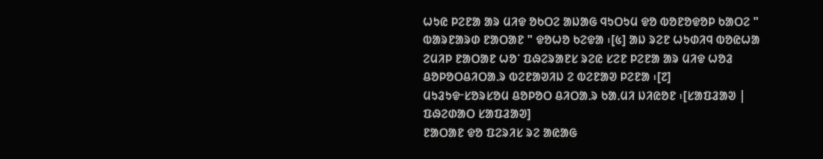ᱦᱩᱭ ᱞᱮᱱᱟ ᱟᱨ ᱢᱤᱫ ᱚᱠᱛᱮ ᱟᱡᱟᱜ ᱧᱩᱛᱩᱢ ᱫᱚ ᱵᱚᱱᱚᱫᱚᱞ ᱠᱟᱛᱮ " ᱵᱟᱨᱱᱟᱨᱰ ᱱᱟᱛᱟᱱ " ᱫᱚᱦᱚ ᱠᱮᱫᱟ ᱾[᱕] ᱟᱡ ᱨᱮᱱ ᱦᱩᱰᱤᱧ ᱵᱚᱭᱦᱟ ᱮᱢᱤᱞ ᱱᱟᱛᱟᱱ ᱦᱚᱸ ᱯᱷᱮᱨᱟᱱᱥ ᱨᱮᱭ ᱥᱮᱱ ᱞᱮᱱᱟ ᱟᱨ ᱢᱤᱫ ᱦᱚᱲ ᱪᱚᱞᱚᱛᱪᱤᱛᱟᱹᱨ ᱵᱮᱱᱟᱣᱤᱡ ᱮ ᱵᱮᱱᱟᱣ ᱞᱮᱱᱟ ᱾[᱗]
ᱢᱩᱲᱩᱫᱼᱥᱚᱨᱥᱚᱢ ᱪᱚᱞᱚᱛ ᱪᱤᱛᱟᱹᱨ ᱠᱟᱹᱢᱤ ᱡᱤᱭᱚᱱ ᱾[ᱥᱟᱯᱲᱟᱣ | ᱯᱷᱮᱰᱟᱛ ᱥᱟᱯᱲᱟᱣ]
ᱱᱟᱛᱟᱱ ᱫᱚ ᱯᱮᱨᱤᱥ ᱨᱮ ᱟᱭᱟᱜ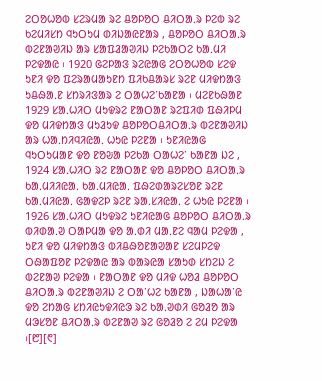ᱮᱛᱚᱦᱚᱵ ᱥᱮᱨᱢᱟ ᱨᱮ ᱪᱚᱞᱚᱛ ᱪᱤᱛᱟᱹᱨ ᱞᱮᱵ ᱨᱮ ᱠᱮᱢᱤᱥᱴ ᱧᱩᱛᱩᱢ ᱰᱤᱡᱟᱭᱱᱟᱨ , ᱪᱚᱞᱚᱛ ᱪᱤᱛᱟᱹᱨ ᱵᱮᱱᱟᱣᱤᱡ ᱟᱨ ᱥᱟᱯᱲᱟᱣᱤᱡ ᱞᱮᱠᱟᱛᱮ ᱠᱟᱹᱢᱤ ᱞᱮᱫᱟᱭ ᱾ 1920 ᱜᱮᱞᱟᱝ ᱨᱮᱭᱟᱜ ᱮᱛᱚᱦᱚᱵ ᱥᱮᱫ ᱩᱱᱤ ᱫᱚ ᱯᱮᱨᱟᱢᱟᱩᱱᱴ ᱯᱤᱠᱪᱟᱨᱥ ᱨᱮᱱ ᱢᱤᱫᱴᱟᱝ ᱩᱪᱷᱟᱹᱱ ᱥᱴᱨᱤᱝᱟᱨ ᱮ ᱛᱟᱦᱮᱸᱠᱟᱱᱟ ᱾ ᱢᱮᱱᱠᱷᱟᱱ 1929 ᱥᱟᱹᱦᱤᱛ ᱢᱩᱫᱨᱮ ᱱᱟᱛᱟᱱ ᱨᱮᱯᱤᱰ ᱯᱷᱤᱞᱢ ᱫᱚ ᱢᱤᱫᱴᱟᱝ ᱢᱩᱲᱩᱫ ᱪᱚᱞᱚᱛᱪᱤᱛᱟᱹᱨ ᱵᱮᱱᱟᱣᱤᱡ ᱟᱨ ᱦᱟᱹᱴᱤᱧᱤᱭᱟᱹ ᱦᱩᱭ ᱞᱮᱱᱟ ᱾ ᱩᱱᱤᱭᱟᱜ ᱧᱩᱛᱩᱢᱟᱱ ᱫᱚ ᱱᱚᱶᱟ ᱞᱮᱠᱟ ᱛᱟᱦᱮᱸ ᱠᱟᱱᱟ ᱡᱮ , 1924 ᱥᱟᱹᱦᱤᱛ ᱨᱮ ᱱᱟᱛᱟᱱ ᱫᱚ ᱪᱚᱞᱚᱛ ᱪᱤᱛᱟᱹᱨ ᱠᱟᱹᱢᱤᱤᱭᱟᱹ ᱠᱟᱹᱢᱤᱭᱟᱹ ᱯᱷᱮᱰᱟᱨᱮᱥᱚᱱ ᱨᱮᱱ ᱠᱟᱹᱢᱤᱭᱟᱹ ᱜᱟᱫᱮᱞ ᱨᱮᱱ ᱨᱟᱹᱥᱤᱭᱟᱹ ᱮ ᱦᱩᱭ ᱞᱮᱱᱟ ᱾ 1926 ᱥᱟᱹᱦᱤᱛ ᱢᱩᱫᱨᱮ ᱩᱱᱤᱭᱟᱜ ᱪᱚᱞᱚᱛ ᱪᱤᱛᱟᱹᱨ ᱵᱤᱰᱟᱹᱣ ᱛᱟᱞᱢᱟ ᱫᱚ ᱟᱹᱰᱤ ᱢᱟᱹᱱᱮ ᱧᱟᱢ ᱞᱮᱫᱟ , ᱩᱱᱤ ᱫᱚ ᱢᱤᱫᱴᱟᱝ ᱵᱤᱪᱷᱚᱱᱟᱣᱟᱱ ᱥᱮᱢᱞᱮᱫ ᱛᱷᱟᱯᱚᱱ ᱞᱮᱫᱟᱭ ᱟᱨ ᱵᱟᱨᱭᱟ ᱥᱟᱩᱰ ᱥᱴᱮᱡ ᱮ ᱵᱮᱱᱟᱣ ᱞᱮᱫᱟ ᱾ ᱱᱟᱛᱟᱱ ᱫᱚ ᱢᱤᱫ ᱦᱚᱲ ᱪᱚᱞᱚᱛ ᱪᱤᱛᱟᱹᱨ ᱵᱮᱱᱟᱣᱤᱡ ᱮ ᱛᱟᱸᱦᱮ ᱠᱟᱱᱟ , ᱡᱟᱦᱟᱸᱭ ᱫᱚ ᱮᱴᱟᱜ ᱥᱴᱤᱭᱩᱫᱤᱭᱳ ᱨᱮ ᱠᱟᱹᱣᱰᱤ ᱜᱚᱲᱚ ᱟᱨ ᱢᱳᱥᱚᱱ ᱪᱤᱛᱟᱹᱨ ᱵᱮᱱᱟᱣ ᱨᱮ ᱜᱚᱲᱚ ᱮ ᱮᱢ ᱞᱮᱫᱟ ᱾[᱘][᱖]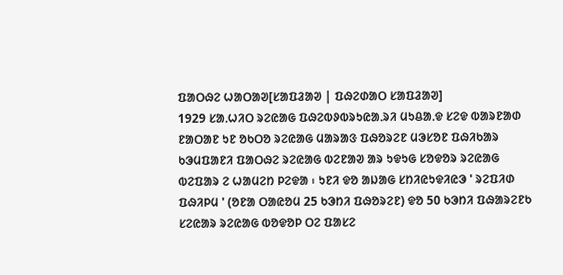ᱯᱟᱛᱷᱮ ᱦᱟᱛᱟᱣ[ᱥᱟᱯᱲᱟᱣ | ᱯᱷᱮᱰᱟᱛ ᱥᱟᱯᱲᱟᱣ]
1929 ᱥᱟᱹᱦᱤᱛ ᱨᱮᱭᱟᱜ ᱯᱷᱮᱵᱽᱵᱨᱩᱭᱟᱹᱨᱤ ᱢᱩᱪᱟᱹᱫ ᱥᱮᱫ ᱵᱟᱨᱱᱟᱰ ᱱᱟᱛᱟᱱ ᱩᱱ ᱚᱠᱛᱚ ᱨᱮᱭᱟᱜ ᱢᱟᱨᱟᱝ ᱯᱷᱚᱨᱮᱱ ᱢᱳᱥᱚᱱ ᱯᱷᱤᱠᱟᱨ ᱠᱳᱢᱯᱟᱱᱤ ᱯᱟᱛᱷᱮ ᱨᱮᱭᱟᱜ ᱵᱮᱱᱟᱣ ᱟᱨ ᱩᱫᱩᱜ ᱥᱚᱫᱚᱨ ᱨᱮᱭᱟᱜ ᱵᱮᱯᱟᱨ ᱮ ᱦᱟᱢᱮᱴ ᱞᱮᱫᱟ ᱾ ᱩᱱᱤ ᱫᱚ ᱟᱡᱟᱜ ᱥᱴᱤᱭᱩᱫᱤᱭᱳ ' ᱨᱮᱯᱤᱰ ᱯᱷᱤᱞᱢ ' (ᱚᱱᱟ ᱛᱟᱭᱚᱢ 25 ᱠᱳᱴᱤ ᱯᱷᱚᱨᱮᱱ) ᱫᱚ 50 ᱠᱳᱴᱤ ᱯᱷᱟᱨᱮᱱᱠ ᱥᱮᱭᱟᱨ ᱨᱮᱭᱟᱜ ᱵᱚᱫᱚᱞ ᱛᱮ ᱯᱟᱥᱮ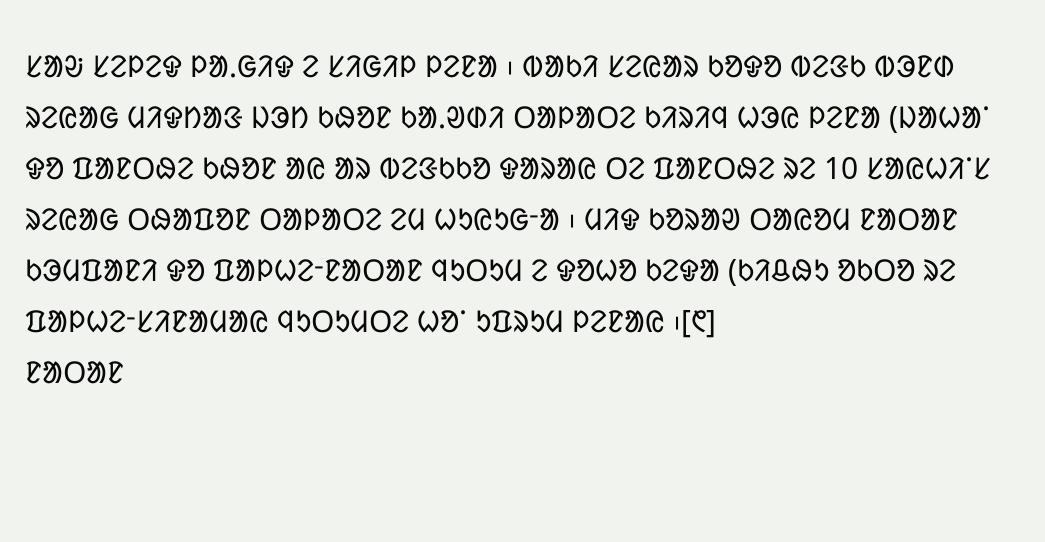ᱥᱟᱶ ᱥᱮᱞᱮᱫ ᱞᱟᱹᱜᱤᱫ ᱮ ᱥᱤᱜᱤᱞ ᱞᱮᱱᱟ ᱾ ᱵᱟᱠᱤ ᱥᱮᱭᱟᱨ ᱠᱚᱫᱚ ᱵᱮᱝᱠ ᱵᱳᱱᱰ ᱨᱮᱭᱟᱜ ᱢᱤᱫᱴᱟᱝ ᱡᱳᱴ ᱠᱷᱚᱱ ᱠᱟᱹᱣᱰᱤ ᱛᱟᱞᱟᱛᱮ ᱠᱤᱨᱤᱧ ᱦᱳᱭ ᱞᱮᱱᱟ (ᱡᱟᱦᱟᱸ ᱫᱚ ᱯᱟᱱᱛᱷᱮ ᱠᱷᱚᱱ ᱟᱭ ᱟᱨ ᱵᱮᱝᱠᱠᱚ ᱫᱟᱨᱟᱭ ᱛᱮ ᱯᱟᱱᱛᱷᱮ ᱨᱮ 10 ᱥᱟᱭᱦᱤᱸᱥ ᱨᱮᱭᱟᱜ ᱛᱷᱟᱯᱚᱱ ᱛᱟᱞᱟᱛᱮ ᱮᱢ ᱦᱩᱭᱩᱜᱼᱟ ᱾ ᱢᱤᱫ ᱠᱚᱨᱟᱣ ᱛᱟᱭᱚᱢ ᱱᱟᱛᱟᱱ ᱠᱳᱢᱯᱟᱱᱤ ᱫᱚ ᱯᱟᱞᱦᱮᱼᱱᱟᱛᱟᱱ ᱧᱩᱛᱩᱢ ᱮ ᱫᱚᱦᱚ ᱠᱮᱫᱟ (ᱠᱤᱪᱷᱩ ᱚᱠᱛᱚ ᱨᱮ ᱯᱟᱞᱦᱮᱼᱥᱤᱱᱟᱢᱟᱭ ᱧᱩᱛᱩᱢᱛᱮ ᱦᱚᱸ ᱩᱯᱨᱩᱢ ᱞᱮᱱᱟᱭ ᱾[᱖]
ᱱᱟᱛᱟᱱ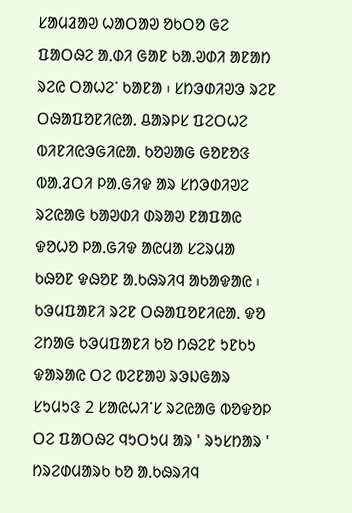ᱥᱟᱢᱲᱟᱣ ᱦᱟᱛᱟᱣ ᱚᱠᱛᱚ ᱜᱮ ᱯᱟᱛᱷᱮ ᱟᱹᱰᱤ ᱜᱟᱱ ᱠᱟᱹᱣᱰᱤ ᱟᱱᱟᱴ ᱨᱮᱭ ᱛᱟᱦᱮᱸ ᱠᱟᱱᱟ ᱾ ᱥᱴᱳᱰᱤᱣᱳ ᱨᱮᱱ ᱛᱷᱟᱯᱚᱱᱤᱭᱟᱹ ᱪᱟᱨᱞᱥ ᱯᱮᱛᱦᱮ ᱵᱤᱱᱤᱭᱳᱜᱤᱭᱟᱹ ᱠᱚᱣᱟᱜ ᱜᱚᱱᱚᱝ ᱵᱟᱹᱲᱛᱤ ᱞᱟᱹᱜᱤᱫ ᱟᱨ ᱥᱴᱳᱰᱤᱣᱮ ᱨᱮᱭᱟᱜ ᱠᱟᱣᱰᱤ ᱰᱨᱟᱣ ᱱᱟᱯᱟᱭ ᱫᱚᱦᱚ ᱞᱟᱹᱜᱤᱫ ᱟᱭᱢᱟ ᱥᱮᱨᱢᱟ ᱠᱷᱚᱱ ᱫᱷᱚᱱ ᱟᱹᱠᱷᱨᱤᱧ ᱟᱠᱟᱫᱟᱭ ᱾ ᱠᱳᱢᱯᱟᱱᱤ ᱨᱮᱱ ᱛᱷᱟᱯᱚᱱᱤᱭᱟᱹ ᱫᱚ ᱮᱴᱟᱜ ᱠᱳᱢᱯᱟᱱᱤ ᱠᱚ ᱴᱷᱮᱱ ᱩᱱᱠᱩ ᱫᱟᱨᱟᱭ ᱛᱮ ᱵᱮᱱᱟᱣ ᱨᱳᱡᱜᱟᱨ ᱥᱩᱢᱩᱝ 2 ᱥᱟᱭᱦᱤᱸᱥ ᱨᱮᱭᱟᱜ ᱵᱚᱫᱚᱞ ᱛᱮ ᱯᱟᱛᱷᱮ ᱧᱩᱛᱩᱢ ᱟᱨ ' ᱨᱩᱥᱴᱟᱨ ' ᱴᱨᱮᱰᱢᱟᱨᱠ ᱠᱚ ᱟᱹᱠᱷᱨᱤᱧ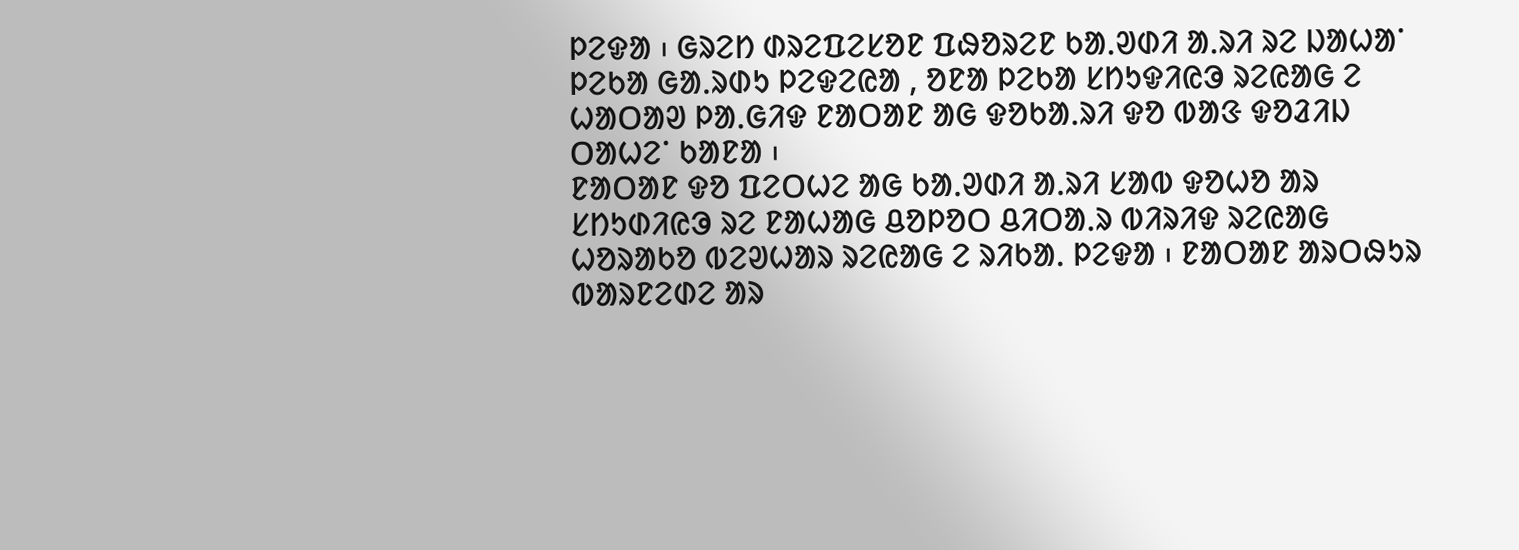ᱞᱮᱫᱟ ᱾ ᱜᱨᱮᱴ ᱰᱨᱮᱯᱮᱥᱚᱱ ᱯᱷᱚᱨᱮᱱ ᱠᱟᱹᱣᱰᱤ ᱟᱹᱨᱤ ᱨᱮ ᱡᱟᱦᱟᱸ ᱞᱮᱠᱟ ᱜᱟᱹᱨᱰᱩ ᱞᱮᱫᱮᱭᱟ , ᱚᱱᱟ ᱞᱮᱠᱟ ᱥᱴᱩᱫᱤᱭᱳ ᱨᱮᱭᱟᱜ ᱮ ᱦᱟᱛᱟᱣ ᱞᱟᱹᱜᱤᱫ ᱱᱟᱛᱟᱱ ᱟᱜ ᱫᱚᱠᱟᱹᱨᱤ ᱫᱚ ᱵᱟᱝ ᱫᱚᱲᱤᱡ ᱛᱟᱦᱮᱸ ᱠᱟᱱᱟ ᱾
ᱱᱟᱛᱟᱱ ᱫᱚ ᱯᱮᱛᱦᱮ ᱟᱜ ᱠᱟᱹᱣᱰᱤ ᱟᱹᱨᱤ ᱥᱟᱵ ᱫᱚᱦᱚ ᱟᱨ ᱥᱴᱩᱰᱤᱭᱳ ᱨᱮ ᱱᱟᱦᱟᱜ ᱪᱚᱞᱚᱛ ᱪᱤᱛᱟᱹᱨ ᱵᱤᱨᱤᱫ ᱨᱮᱭᱟᱜ ᱦᱚᱨᱟᱠᱚ ᱵᱮᱣᱦᱟᱨ ᱨᱮᱭᱟᱜ ᱮ ᱨᱤᱠᱟᱹ ᱞᱮᱫᱟ ᱾ ᱱᱟᱛᱟᱱ ᱟᱨᱛᱷᱩᱨ ᱵᱟᱨᱱᱮᱰᱮ ᱟᱨ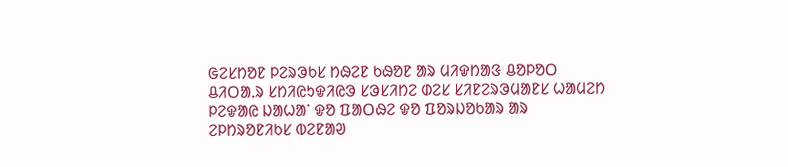ᱜᱮᱥᱴᱚᱱ ᱞᱮᱨᱳᱠᱥ ᱴᱷᱮᱱ ᱠᱷᱚᱱ ᱟᱨ ᱢᱤᱫᱴᱟᱝ ᱪᱚᱞᱚᱛ ᱪᱤᱛᱟᱹᱨ ᱥᱴᱤᱭᱩᱫᱤᱭᱳ ᱥᱳᱥᱤᱴᱮ ᱰᱮᱥ ᱥᱤᱱᱮᱨᱳᱢᱟᱱᱥ ᱦᱟᱢᱮᱴ ᱞᱮᱫᱟᱭ ᱡᱟᱦᱟᱸ ᱫᱚ ᱯᱟᱛᱷᱮ ᱫᱚ ᱯᱚᱨᱡᱚᱠᱟᱨ ᱟᱨ ᱮᱞᱴᱨᱚᱱᱤᱠᱥ ᱵᱮᱱᱟᱣ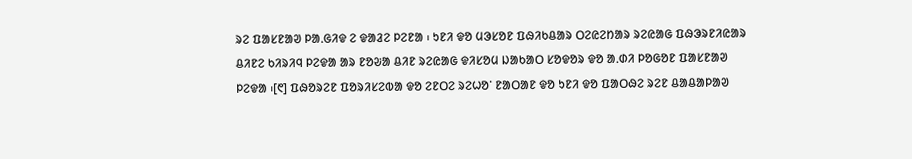ᱨᱮ ᱯᱟᱥᱱᱟᱣ ᱞᱟᱹᱜᱤᱫ ᱮ ᱫᱟᱲᱮ ᱞᱮᱱᱟ ᱾ ᱩᱱᱤ ᱫᱚ ᱢᱳᱥᱚᱱ ᱯᱷᱤᱠᱪᱟᱨ ᱛᱮᱭᱮᱴᱟᱨ ᱨᱮᱭᱟᱜ ᱯᱷᱳᱨᱱᱤᱭᱟᱨ ᱪᱤᱱᱮ ᱠᱤᱨᱤᱧ ᱞᱮᱫᱟ ᱟᱨ ᱱᱚᱶᱟ ᱪᱤᱱ ᱨᱮᱭᱟᱜ ᱫᱤᱥᱚᱢ ᱡᱟᱠᱟᱛ ᱥᱚᱫᱚᱨ ᱫᱚ ᱟᱹᱰᱤ ᱞᱚᱜᱚᱱ ᱯᱟᱥᱱᱟᱣ ᱞᱮᱫᱟ ᱾[᱖] ᱯᱷᱚᱨᱮᱱ ᱯᱚᱨᱤᱥᱮᱵᱟ ᱫᱚ ᱮᱱᱛᱮ ᱨᱮᱦᱚᱸ ᱱᱟᱛᱟᱱ ᱫᱚ ᱩᱱᱤ ᱫᱚ ᱯᱟᱛᱷᱮ ᱨᱮᱱ ᱪᱟᱪᱟᱞᱟᱣ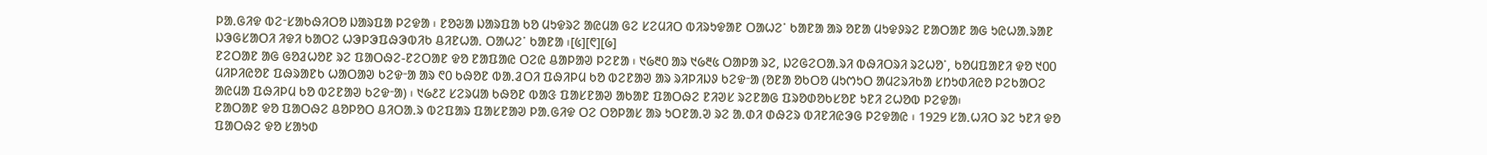ᱞᱟᱹᱜᱤᱫ ᱵᱮᱼᱥᱟᱠᱷᱤᱛᱚ ᱡᱟᱨᱯᱟ ᱞᱮᱫᱟ ᱾ ᱱᱚᱶᱟ ᱡᱟᱨᱯᱟ ᱠᱚ ᱢᱩᱫᱨᱮ ᱟᱭᱢᱟ ᱜᱮ ᱥᱮᱢᱤᱛ ᱵᱤᱨᱩᱫᱟᱱ ᱛᱟᱦᱮᱸ ᱠᱟᱱᱟ ᱟᱨ ᱚᱱᱟ ᱢᱩᱫᱽᱨᱮ ᱱᱟᱛᱟᱱ ᱟᱜ ᱩᱭᱦᱟᱹᱨᱟᱱ ᱡᱳᱜᱥᱟᱛᱤ ᱤᱫᱤ ᱠᱟᱛᱮ ᱦᱳᱞᱳᱯᱷᱳᱵᱤᱠ ᱪᱤᱱᱦᱟᱹ ᱛᱟᱦᱮᱸ ᱠᱟᱱᱟ ᱾[᱕][᱖][᱙]
ᱱᱮᱛᱟᱱ ᱟᱜ ᱜᱚᱲᱦᱚᱱ ᱨᱮ ᱯᱟᱛᱷᱮ-ᱱᱮᱛᱟᱱ ᱫᱚ ᱱᱟᱯᱟᱭ ᱛᱮᱭ ᱪᱟᱞᱟᱣ ᱞᱮᱱᱟ ᱾ ᱑᱙᱓᱐ ᱟᱨ ᱑᱙᱓᱕ ᱛᱟᱞᱟ ᱨᱮ, ᱡᱮᱜᱮᱛᱟᱹᱨᱤ ᱵᱷᱤᱛᱨᱤ ᱨᱮᱦᱚᱸ, ᱠᱚᱢᱯᱟᱱᱤ ᱫᱚ ᱑᱐᱐ ᱢᱤᱞᱤᱭᱚᱱ ᱯᱷᱨᱟᱱᱠ ᱦᱟᱛᱟᱣ ᱠᱮᱫᱼᱟ ᱟᱨ ᱖᱐ ᱠᱷᱚᱱ ᱵᱟᱹᱲᱛᱤ ᱯᱷᱤᱞᱢ ᱠᱚ ᱵᱮᱱᱟᱣ ᱟᱨ ᱨᱤᱞᱤᱡᱽ ᱠᱮᱫᱼᱟ (ᱚᱱᱟ ᱚᱠᱛᱚ ᱢᱩᱬᱩᱛ ᱟᱢᱮᱨᱤᱠᱟ ᱥᱴᱩᱰᱤᱭᱚ ᱞᱮᱠᱟᱛᱮ ᱟᱭᱢᱟ ᱯᱷᱤᱞᱢ ᱠᱚ ᱵᱮᱱᱟᱣ ᱠᱮᱫᱼᱟ) ᱾ ᱑᱙᱒᱗ ᱥᱮᱨᱢᱟ ᱠᱷᱚᱱ ᱵᱟᱝ ᱯᱟᱥᱱᱟᱣ ᱟᱠᱟᱱ ᱯᱟᱛᱷᱮ ᱱᱤᱣᱥ ᱨᱮᱱᱟᱜ ᱯᱨᱚᱰᱚᱠᱥᱚᱱ ᱩᱱᱤ ᱮᱦᱚᱵ ᱞᱮᱫᱟ᱾
ᱱᱟᱛᱟᱱ ᱫᱚ ᱯᱟᱛᱷᱮ ᱪᱚᱞᱚᱛ ᱪᱤᱛᱟᱹᱨ ᱵᱮᱯᱟᱨ ᱯᱟᱥᱱᱟᱣ ᱞᱟᱹᱜᱤᱫ ᱛᱮ ᱛᱚᱞᱟᱥ ᱟᱨ ᱩᱛᱱᱟᱹᱣ ᱨᱮ ᱟᱹᱰᱤ ᱰᱷᱮᱨ ᱵᱤᱱᱤᱭᱳᱜ ᱞᱮᱫᱟᱭ ᱾ 1929 ᱥᱟᱹᱦᱤᱛ ᱨᱮ ᱩᱱᱤ ᱫᱚ ᱯᱟᱛᱷᱮ ᱫᱚ ᱥᱟᱩᱰ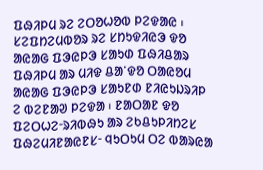ᱯᱷᱤᱞᱢ ᱨᱮ ᱮᱛᱚᱦᱚᱵ ᱞᱮᱫᱟᱭ ᱾ ᱥᱮᱯᱴᱮᱢᱵᱚᱨ ᱨᱮ ᱥᱴᱩᱫᱤᱭᱳ ᱫᱚ ᱟᱭᱟᱜ ᱯᱳᱭᱞᱳ ᱥᱟᱩᱰ ᱯᱷᱤᱪᱟᱨ ᱯᱷᱤᱞᱢ ᱟᱨ ᱢᱤᱫ ᱪᱟᱸᱫᱚ ᱛᱟᱭᱚᱢ ᱟᱭᱟᱜ ᱯᱳᱭᱞᱳ ᱥᱟᱩᱱᱰ ᱱᱤᱭᱩᱡᱨᱤᱞ ᱮ ᱵᱮᱱᱟᱣ ᱞᱮᱫᱟ ᱾ ᱱᱟᱛᱟᱱ ᱫᱚ ᱯᱮᱛᱦᱮᱼᱨᱤᱵᱷᱩ ᱟᱨ ᱮᱠᱪᱩᱞᱤᱴᱮᱥ ᱯᱷᱮᱢᱤᱱᱟᱭᱱᱥᱼ ᱧᱩᱛᱩᱢ ᱛᱮ ᱵᱟᱨᱭᱟ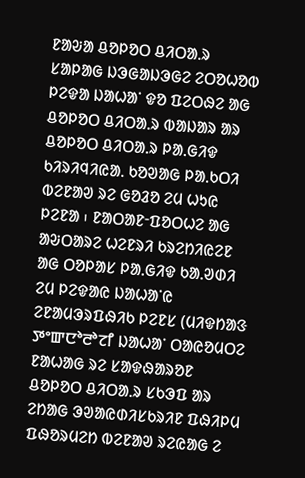ᱱᱟᱶᱟ ᱪᱚᱞᱚᱛ ᱪᱤᱛᱟᱹᱨ ᱥᱟᱞᱟᱜ ᱡᱳᱜᱟᱡᱳᱜᱮ ᱮᱛᱚᱦᱚᱵ ᱞᱮᱫᱟ ᱡᱟᱦᱟᱸ ᱫᱚ ᱯᱮᱛᱷᱮ ᱟᱜ ᱪᱚᱞᱚᱛ ᱪᱤᱛᱟᱹᱨ ᱵᱟᱡᱟᱨ ᱟᱨ ᱪᱚᱞᱚᱛ ᱪᱤᱛᱟᱹᱨ ᱞᱟᱹᱜᱤᱫ ᱠᱤᱨᱤᱧᱤᱭᱟᱹ ᱠᱚᱣᱟᱜ ᱞᱟᱹᱠᱛᱤ ᱵᱮᱱᱟᱣ ᱨᱮ ᱜᱚᱲᱚ ᱮᱢ ᱦᱩᱭ ᱞᱮᱱᱟ ᱾ ᱱᱟᱛᱟᱱᱼᱯᱚᱛᱦᱮ ᱟᱜ ᱟᱶᱛᱟᱨᱮ ᱦᱮᱱᱨᱤ ᱠᱨᱮᱴᱤᱭᱮᱱ ᱟᱜ ᱛᱚᱞᱟᱥ ᱞᱟᱹᱜᱤᱫ ᱠᱟᱹᱣᱰᱤ ᱮᱢ ᱞᱮᱫᱟᱭ ᱡᱟᱦᱟᱸᱭ ᱮᱱᱟᱢᱳᱨᱯᱷᱤᱠ ᱞᱮᱱᱥ (ᱢᱤᱫᱴᱟᱝ ꯇꯦꯛꯅꯣꯂꯣꯖꯤ ᱡᱟᱦᱟᱸ ᱛᱟᱭᱚᱢᱛᱮ ᱱᱟᱦᱟᱜ ᱨᱮ ᱥᱟᱫᱷᱟᱨᱚᱱ ᱪᱚᱞᱚᱛ ᱪᱤᱛᱟᱹᱨ ᱥᱠᱳᱯ ᱟᱨ ᱮᱴᱟᱜ ᱳᱣᱟᱭᱰᱤᱥᱠᱨᱤᱱ ᱯᱷᱤᱞᱢ ᱯᱷᱚᱨᱢᱮᱴ ᱵᱮᱱᱟᱣ ᱨᱮᱭᱟᱜ ᱮ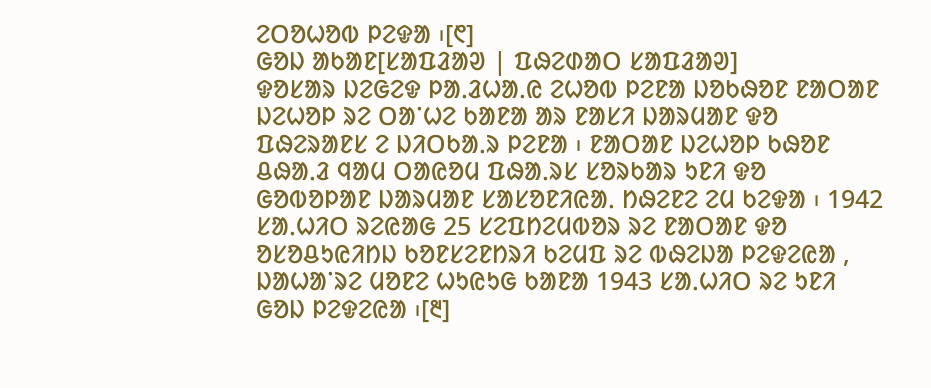ᱮᱛᱚᱦᱚᱵ ᱞᱮᱫᱟ ᱾[᱖]
ᱜᱚᱡ ᱟᱠᱟᱱ[ᱥᱟᱯᱲᱟᱣ | ᱯᱷᱮᱰᱟᱛ ᱥᱟᱯᱲᱟᱣ]
ᱫᱚᱥᱟᱨ ᱡᱮᱜᱮᱫ ᱞᱟᱹᱲᱦᱟᱹᱭ ᱮᱦᱚᱵ ᱞᱮᱱᱟ ᱡᱚᱠᱷᱚᱱ ᱱᱟᱛᱟᱱ ᱡᱮᱦᱚᱞ ᱨᱮ ᱛᱟᱸᱦᱮ ᱠᱟᱱᱟ ᱟᱨ ᱱᱟᱥᱤ ᱡᱟᱨᱢᱟᱱ ᱫᱚ ᱯᱷᱮᱨᱟᱱᱥ ᱮ ᱡᱤᱛᱠᱟᱹᱨ ᱞᱮᱱᱟ ᱾ ᱱᱟᱛᱟᱱ ᱡᱮᱦᱚᱞ ᱠᱷᱚᱱ ᱪᱷᱟᱹᱲ ᱧᱟᱢ ᱛᱟᱭᱚᱢ ᱯᱷᱟᱹᱨᱥ ᱥᱚᱨᱠᱟᱨ ᱩᱱᱤ ᱫᱚ ᱜᱚᱵᱚᱞᱟᱱ ᱡᱟᱨᱢᱟᱱ ᱥᱟᱥᱚᱱᱤᱭᱟᱹ ᱴᱷᱮᱱᱮ ᱮᱢ ᱠᱮᱫᱟ ᱾ 1942 ᱥᱟᱹᱦᱤᱛ ᱨᱮᱭᱟᱜ 25 ᱥᱮᱯᱴᱮᱢᱵᱚᱨ ᱨᱮ ᱱᱟᱛᱟᱱ ᱫᱚ ᱚᱥᱚᱪᱩᱭᱤᱴᱡ ᱠᱚᱱᱥᱮᱱᱴᱨᱤ ᱠᱮᱢᱯ ᱨᱮ ᱵᱷᱮᱡᱟ ᱞᱮᱫᱮᱭᱟ , ᱡᱟᱦᱟᱸᱨᱮ ᱢᱚᱱᱮ ᱦᱩᱭᱩᱜ ᱠᱟᱱᱟ 1943 ᱥᱟᱹᱦᱤᱛ ᱨᱮ ᱩᱱᱤ ᱜᱚᱡ ᱞᱮᱫᱮᱭᱟ ᱾[᱓]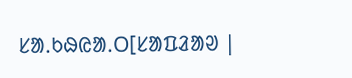ᱥᱟᱹᱠᱷᱭᱟᱹᱛ[ᱥᱟᱯᱲᱟᱣ |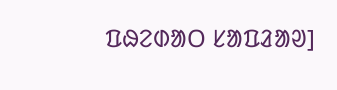ᱯᱷᱮᱰᱟᱛ ᱥᱟᱯᱲᱟᱣ]